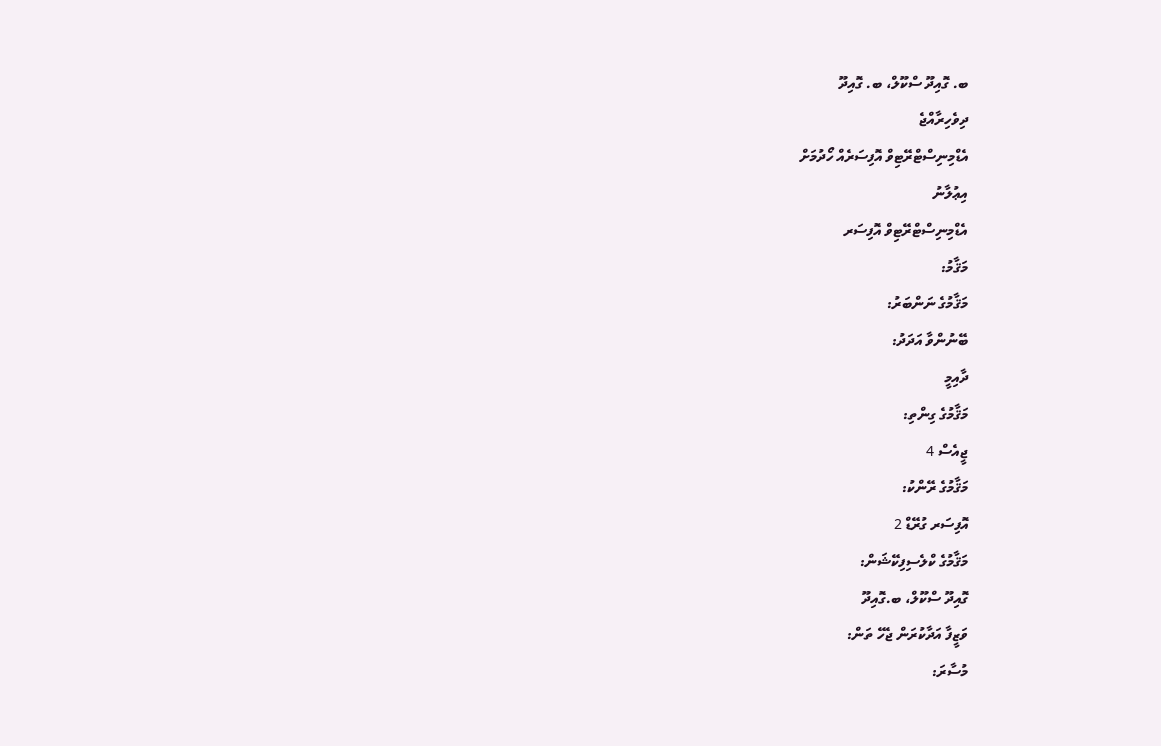ބ. ގޮއިދޫ ސްކޫލް، ބ. ގޮއިދޫ
ދިވެހިރާއްޖެ
އެޑްމިނިސްޓްރޭޓިވް އޮފިސަރެއް ހޯދުމަށް
އިޢުލާނު
އެޑްމިނިސްޓްރޭޓިވް އޮފިސަރ
މަޤާމު:
މަޤާމުގެ ނަންބަރު:
ބޭނުންވާ އަދަދު:
ދާއިމީ
މަޤާމުގެ ގިންތި:
ޖީއެސް 4
މަޤާމުގެ ރޭންކު:
އޮފިސަރ ގުރޭޑް 2
މަޤާމުގެ ކްލެސިފިކޭޝަން:
ގޮއިދޫ ސްކޫލް، ބ.ގޮއިދޫ
ވަޒީފާ އަދާކުރަން ޖެހޭ ތަން:
މުސާރަ: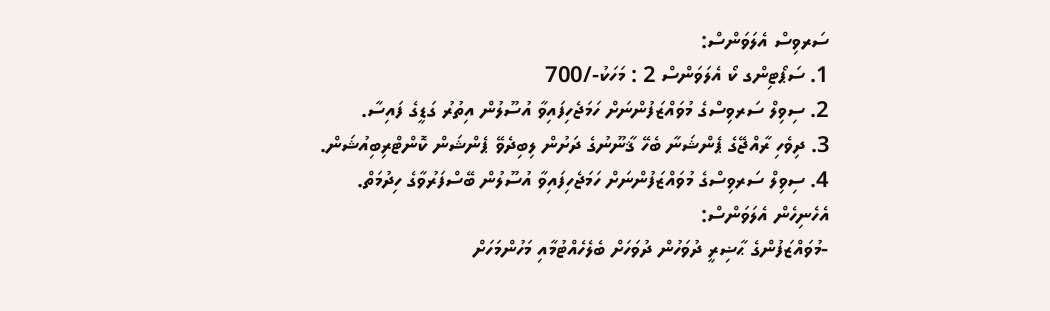ސަރވިސް އެލަވަންސް:
1. ސަޕޯޓިންގ ކޯ އެލަވަންސް 2 : މަހަކު-/700
2. ސިވިލް ސަރވިސްގެ މުވައްޒަފުންނަށް ހަމަޖެހިފައިވާ އުސޫލުން އިތުރު ގަޑީގެ ފައިސާ.
3. ދިވެހި ރާއްޖޭގެ ޕެންޝަނާ ބެހޭ ޤާނޫނުގެ ދަށުން ލިބިދެވޭ ޕެންޝަން ކޮންޓްރިބިއުޝަން.
4. ސިވިލް ސަރވިސްގެ މުވައްޒަފުންނަށް ހަމަޖެހިފައިވާ އުސޫލުން ބޭސްފަރުވާގެ ހިދުމަތް.
އެހެނިހެން އެލަވަންސް:
-މުވައްޒަފުންގެ ޙާޟިރީ ދުވަހުން ދުވަހަށް ބެލެހެއްޓުމާއި މަހުންމަހަށް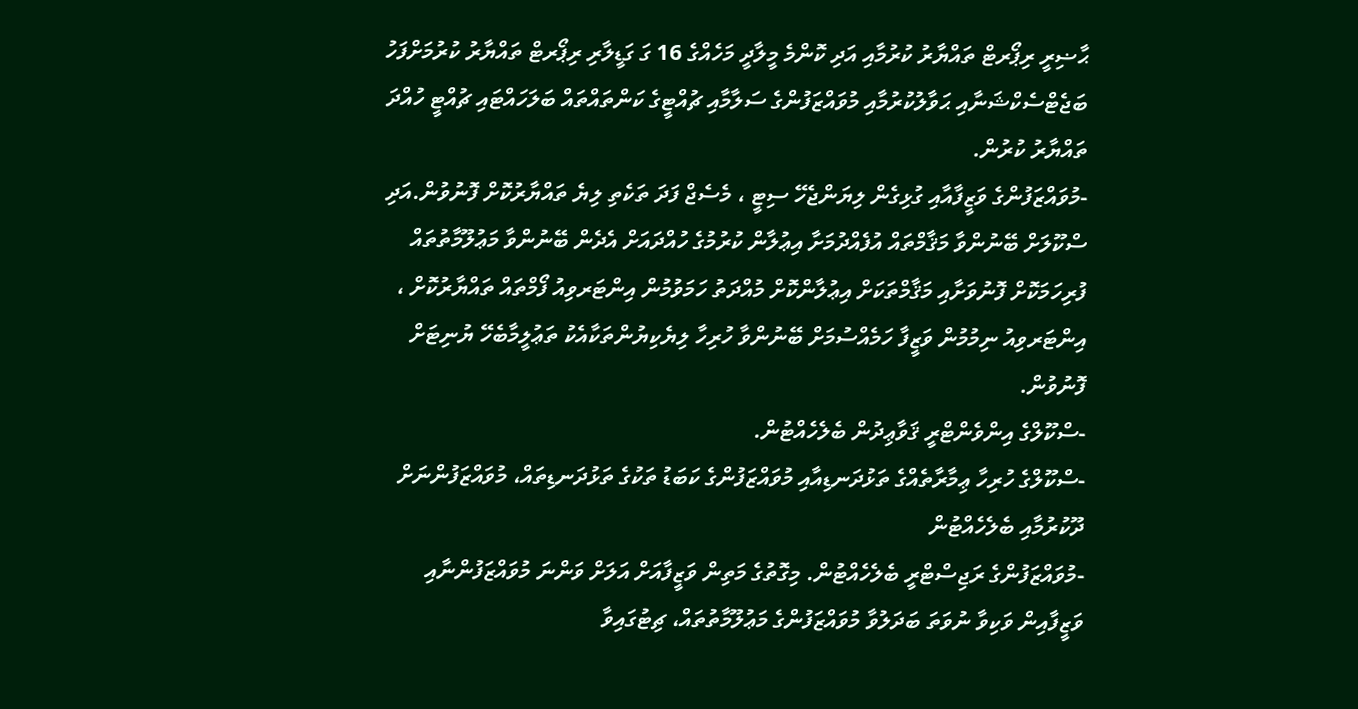ޙާޟިރީ ރިޕޯރޓް ތައްޔާރު ކުރުމާއި އަދި ކޮންމެ މީލާދީ މަހެއްގެ 16 ގަ ގަޑީލާރި ރިޕޯރޓް ތައްޔާރު ކުރުމަށްފަހު ބަޖެޓްސެކްޝަނާއި ޙަވާލުކުރުމާއި މުވައްޒަފުންގެ ސަލާމާއި ޗުއްޓީގެ ކަންތައްތައް ބަލަހައްޓައި ޗުއްޓީ ހުއްދަ ތައްޔާރު ކުރުން.
-މުވައްޒަފުންގެ ވަޒީފާއާއި ގުޅިގެން ލިޔަންޖެހޭ ސިޓީ ، މެސެޖް ފަދަ ތަކެތި ލިޔެ ތައްޔާރުކޮށް ފޮނުވުން.އަދި ސްކޫލަށް ބޭނުންވާ މަޤާމްތައް އުފެއްދުމަށާ އިޢުލާން ކުރުމުގެ ހުއްދައަށް އެދެން ބޭނުންވާ މަޢުލޫމާތުތައް ފުރިހަމަކޮށް ފޮނުވަށާއި މަޤާމްތަކަށް އިޢުލާންކޮށް މުއްދަތު ހަމަވުމުން އިންޓަރވިއު ފޯމްތައް ތައްޔާރުކޮށް ، އިންޓަރވިއު ނިމުމުން ވަޒީފާ ހަމެއްސުމަށް ބޭނުންވާ ހުރިހާ ލިޔެކިޔުންތަކާއެކު ތަޢުލީމާބެހޭ ޔުނިޓަށް ފޮނުވުން.
-ސްކޫލްގެ އިންވެންޓްރީ ޤަވާޢިދުން ބެލެހެއްޓުން.
-ސްކޫލްގެ ހުރިހާ ޢިމާރާތެއްގެ ތަޅުދަނޑިއާއި މުވައްޒަފުންގެ ކަބަޑު ތަކުގެ ތަޅުދަނޑިތައް، މުވައްޒަފުންނަށް ދޫކުރުމާއި ބެލެހެއްޓުން
-މުވައްޒަފުންގެ ރަޖިސްޓްރީ ބެލެހެއްޓުން. މިގޮތުގެ މަތިން ވަޒީފާއަށް އަލަށް ވަންނަ މުވައްޒަފުންނާއި ވަޒީފާއިން ވަކިވާ ނުވަތަ ބަދަލުވާ މުވައްޒަފުންގެ މަޢުލޫމާތުތައް، ޗިޓުގައިވާ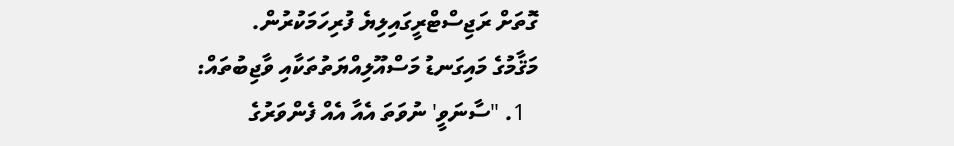ގޮތަށް ރަޖިސްޓްރީގައިލިޔެ ފުރިހަމަކުރުން.
މަޤާމުގެ މައިގަނޑު މަސްއޫލިއްޔަތުތަކާއި ވާޖިބުތައް:
  1. "ސާނަވީ' ނުވަތަ އެއާ އެއް ފެންވަރުގެ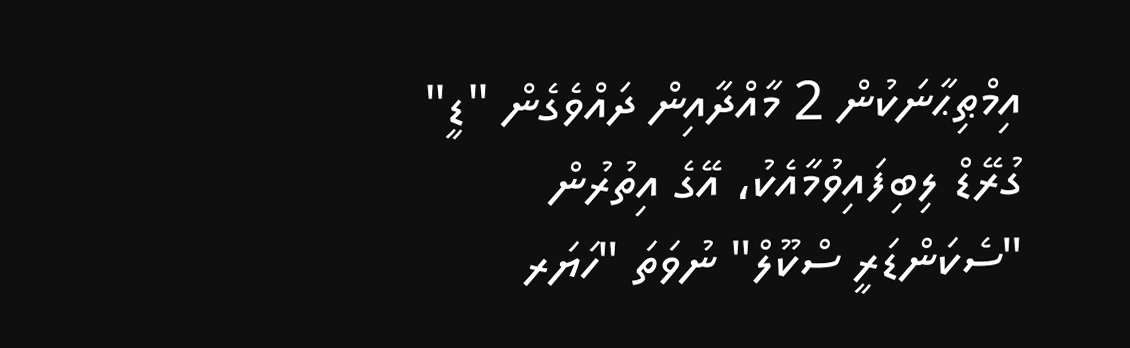އިމްޠިޙާނަކުން 2 މާއްދާއިން ދައްވެގެން "ޑީ" ގުރޭޑް ލިބިފައިވުމާއެކު، އޭގެ އިތުރުން "ސެކަންޑަރީ ސްކޫލް" ނުވަތަ "ހަޔަރ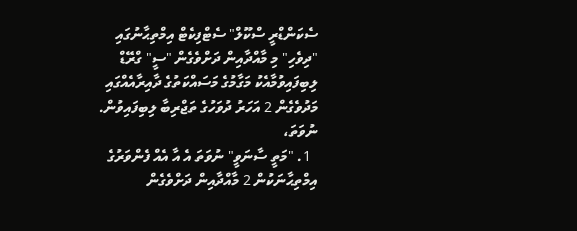ސެކަންޑްރީ ސްކޫލް" ސެޓްފިކެޓް އިމްތިޙާނުގައި "ދިވެހި" މި މާއްދާއިން ދަށްވެގެން "ސީ" ގްރޭޑް ލިބިފައިވުމާއެކު މަގާމުގެ މަސައްކަތުގެ ދާއިރާއެއްގައި މަދުވެގެން 2 އަހަރު ދުވަހުގެ ތަޖްރިބާ ލިބިފައިވުން.
ނުވަތަ،
  1. "މަތީ ސާނަވީ" ނުވަތަ އެ އާ އެއް ފެންވަރުގެ އިމްތިޙާނަކުން 2 މާއްދާއިން ދަށްވެގެން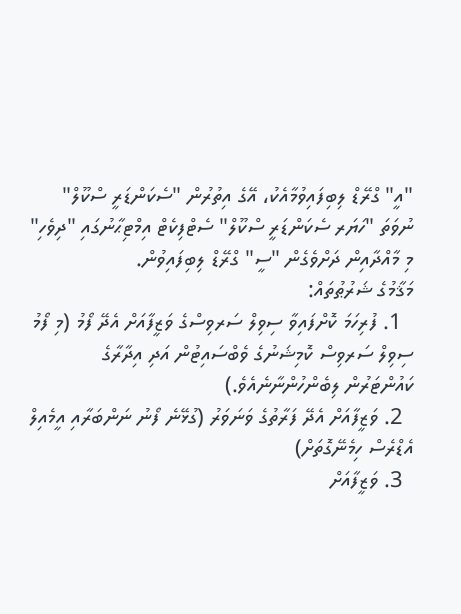"އީ" ގްރޭޑް ލިބިފައިވުމާއެކު، އޭގެ އިތުރުން "ސެކަންޑަރީ ސްކޫލް" ނުވަތަ "ހަޔަރ ސެކަންޑަރީ ސްކޫލް" ސެޓްފިކެޓް އިމްޓިޙާނުގައި "ދިވެހި" މި މާއްދާއިން ދަށްވެގެން "ސީ" ގްރޭޑް ލިބިފައިވުން.
މަޤާމުގެ ޝަރުޠުތައް:
  1. ފުރިހަމަ ކޮށްފައިވާ ސިވިލް ސަރވިސްގެ ވަޒީފާއަށް އެދޭ ފޯމު (މި ފޯމު ސިވިލް ސަރވިސް ކޮމިޝަނުގެ ވެބްސައިޓުން އަދި އިދާރާގެ ކައުންޓަރުން ލިބެންހުންނާނެއެވެ.)
  2. ވަޒީފާއަށް އެދޭ ފަރާތުގެ ވަނަވަރު (ގުޅޭނެ ފޯނު ނަންބަރާއި އީމެއިލް އެޑްރެސް ހިމެނޭގޮތަށް)
  3. ވަޒީފާއަށް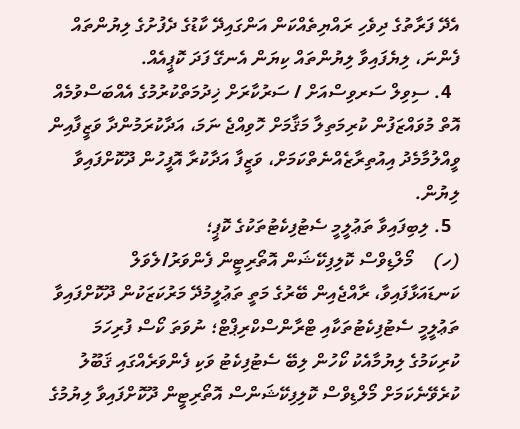އެދޭ ފަރާތުގެ ދިވެހި ރައްޔިތެއްކަން އަންގައިދޭ ކާޑުގެ ދެފުށުގެ ލިޔުންތައް ފެންނަ، ލިޔެފައިވާ ލިޔުންތައް ކިޔަން އެނގޭ ފަދަ ކޮޕީއެއް.
  4. ސިވިލް ސަރވިސްއަށް / ސަރުކާރަށް ޚިދުމަތްކުރުމުގެ އެއްބަސްވުމެއް އޮތް މުވައްޒަފުން ކުރިމަތިލާ މަޤާމަށް ހޮވިއްޖެ ނަމަ، އަދާކުރަމުންދާ ވަޒީފާއިން ވީއްލުމާމެދު އިއުތިރާޒެއްނެތްކަމަށް، ވަޒީފާ އަދާކުރާ އޮފީހުން ދޫކޮށްފައިވާ ލިޔުން.
  5. ލިބިފައިވާ ތަޢުލީމީ ސެޓުފިކެޓުތަކުގެ ކޮޕީ؛
(ހ)    މޯލްޑިވްސް ކޮލިފިކޭޝަން އޮތޯރިޓީން ފެންވަރު/ލެވަލް ކަނޑައަޅާފައިވާ، ރާއްޖެއިން ބޭރުގެ މަތީ ތަޢުލީމުދޭ މަރުކަޒަކުން ދޫކޮށްފައިވާ ތަޢުލީމީ ސެޓުފިކެޓުތަކާއި ޓްރާންސްކްރިޕްޓް؛ ނުވަތަ ކޯސް ފުރިހަމަ ކުރިކަމުގެ ލިޔުމާއެކު ކޯހުން ލިބޭ ސެޓުފިކެޓު ވަކި ފެންވަރެއްގައި ޤަބޫލު ކުރެވޭނެކަމަށް މޯލްޑިވްސް ކޮލިފިކޭޝަންސް އޮތޯރިޓީން ދޫކޮށްފައިވާ ލިޔުމުގެ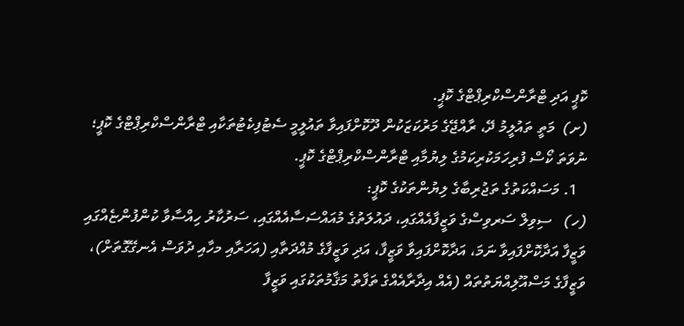ކޮޕީ އަދި ޓްރާންސްކްރިޕްޓްގެ ކޮޕީ.
(ށ)  މަތީ ތައުލީމު ދޭ، ރާއްޖޭގެ މަރުކަޒަކުން ދޫކޮށްފައިވާ ތައުލީމީ ސެޓުފިކެޓުތަކާއި ޓްރާންސްކްރިޕްޓްގެ ކޮޕީ؛ ނުވަތަ ކޯސް ފުރިހަމަކުރިކަމުގެ ލިޔުމާއި ޓްރާންސްކްރިޕްޓްގެ ކޮޕީ.
  1. މަސައްކަތުގެ ތަޖުރިބާގެ ލިޔުންތަކުގެ ކޮޕީ:
(ހ)   ސިވިލް ސަރވިސްގެ ވަޒީފާއެއްގައި، ދައުލަތުގެ މުއައްސަސާއެއްގައި، ސަރުކާރު ހިއްސާވާ ކުންފުންޏެއްގައި ވަޒީފާ އަދާކޮށްފައިވާ ނަމަ، އަދާކޮށްފައިވާ ވަޒީފާ، އަދި ވަޒީފާގެ މުއްދަތާއި (އަހަރާއި މހާއި ދުވަސް އެނގޭގޮތަށް)،  ވަޒީފާގެ މަސްއޫލިއްޔަތުތައް (އެއް އިދާރާއެއްގެ ތަފާތު މަޤާމުތަކުގައި ވަޒީފާ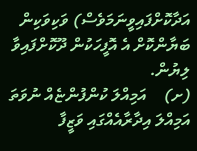އަދާކޮށްފައިވީނަމަވެސް) ވަކިވަކިން ބަޔާންކޮށް އެ އޮފީހަކުން ދޫކޮށްފައިވާ ލިޔުން.
(ށ)    އަމިއްލަ ކުންފުންޏެއް ނުވަތަ އަމިއްލަ އިދާރާއެއްގައި ވަޒީފާ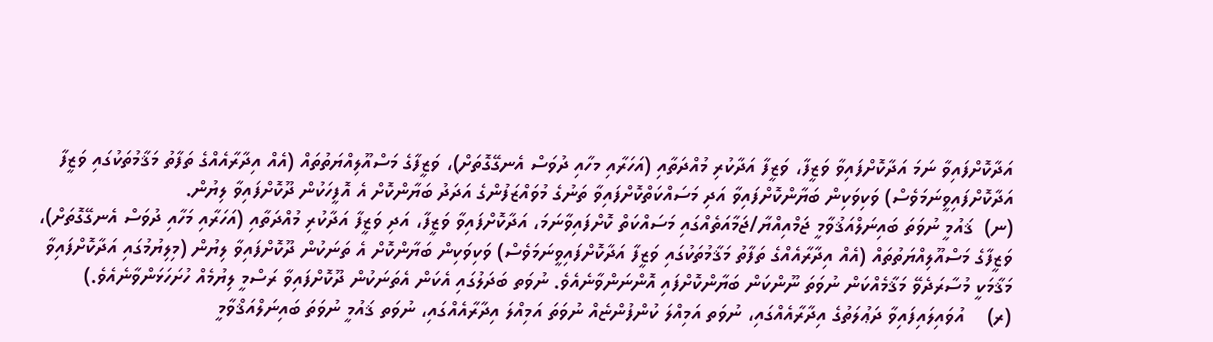އަދާކޮށްފައިވާ ނަމަ އަދާކޮށްފައިވާ ވަޒީފާ، ވަޒީފާ އަދާކުރި މުއްދަތާއި (އަހަރާއި މހާއި ދުވަސް އެނގޭގޮތަށް)، ވަޒީފާގެ މަސްއޫލިއްޔަތުތައް (އެއް އިދާރާއެއްގެ ތަފާތު މަޤާމުތަކުގައި ވަޒީފާ އަދާކޮށްފައިވީނަމަވެސް) ވަކިވަކިން ބަޔާންކޮށްފައިވާ އަދި މަސައްކަތްކޮށްފައިވާ ތަނުގެ މުވައްޒަފުންގެ އަދަދު ބަޔާންކޮށް އެ އޮފީހަކުން ދޫކޮށްފައިވާ ލިޔުން.
(ނ)  ޤައުމީ ނުވަތަ ބައިނަލްއަޤުވާމީ ޖަމްއިއްޔާ/ޖަމާއަތެއްގައި މަސައްކަތް ކޮށްފައިވާނަމަ، އަދާކޮށްފައިވާ ވަޒީފާ، އަދި ވަޒީފާ އަދާކުރި މުއްދަތާއި (އަހަރާއި މަހާއި ދުވަސް އެނގޭގޮތަށް)،  ވަޒީފާގެ މަސްއޫލިއްޔަތުތައް (އެއް އިދާރާއެއްގެ ތަފާތު މަޤާމުތަކުގައި ވަޒީފާ އަދާކޮށްފައިވީނަމަވެސް) ވަކިވަކިން ބަޔާންކޮށް އެ ތަނަކުން ދޫކޮށްފައިވާ ލިޔުން (މިލިޔުމުގައި އަދާކޮށްފައިވާ މަޤާމަކީ މުސާރަދެވޭ މަޤާމެއްކަން ނުވަތަ ނޫންކަން ބަޔާންކޮށްފައި އޮންނަންވާނެއެވެ. ނުވަތ ބަދަލުގައި އެކަން އެތަނަކުން ދޫކޮށްފައިވާ ރަސްމީ ލިޔުމެއް ހުށަހަޅަންވާނެއެވެ.)
(ރ)    އުވައިލައިފައިވާ ދަޢުލަތުގެ އިދާރާއެއްގައި، ނުވަތ އަމިއްލަ ކުންފުންޏެއް ނުވަތަ އަމިއްލަ އިދާރާއެއްގައި، ނުވަތ ޤައުމީ ނުވަތަ ބައިނަލްއަޤްވާމީ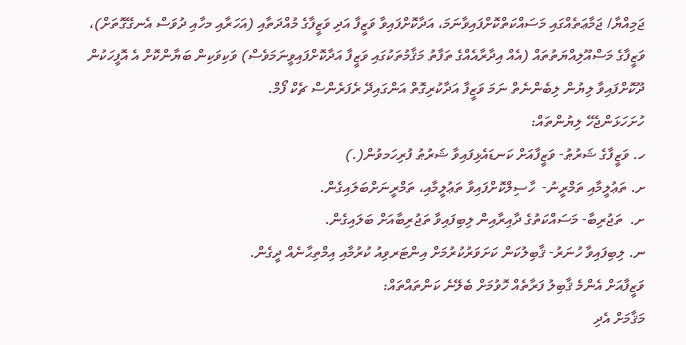ޖަމިއްޔާ/ ޖަމާޢަތެއްގައި މަސައްކަތްކޮށްފައިވާނަމަ، އަދާކޮށްފައިވާ ވަޒީފާ އަދި ވަޒީފާގެ މުއްދަތާއި (އަހަރާއި މހާއި ދުވަސް އެނގޭގޮތަށް)، ވަޒީފާގެ މަސްއޫލިއްޔަތުތައް (އެއް އިދާރާއެއްގެ ތަފާތު މަޤާމުތަކުގައި ވަޒީފާ އަދާކޮށްފައިވީނަމަވެސް) ވަކިވަކިން ބަޔާންކޮށް އެ އޮފީހަކުން ދޫކޮށްފައިވާ ލިޔުން ލިބެންނެތް ނަމަ ވަޒީފާ އަދާކުރިގޮތް އަންގައިދޭ ރެފަރެންސް ޗެކް ފޯމް.
ހުށަހަޅަންޖެހޭ ލިޔުންތައް:
ހ. ވަޒީފާގެ ޝަރުޠު- ވަޒީފާއަށް ކަނޑައެޅިފައިވާ ޝަރުޠު ފުރިހަމވުން(.)
ށ. ތަޢުލީމާއި ތަމްރީނު-  ހާސިލްކޮށްފައިވާ ތަޢުލީމާއި، ތަމްރީނަށްބަލައިގެން.
ށ.  ތަޖުރިބާ- މަސައްކަތުގެ ދާއިރާއިން ލިބިފައިވާ ތަޖުރިބާއަށް ބަލައިގެން.
ނ. ލިބިފައިވާ ހުނަރު- ޤާބިލުކަން ކަށަވަރުކުރުމަށް އިންޓަރވިއު ކުރުމާއި އިމްތިޙާނެއް ދީގެން.
ވަޒީފާއަށް އެންމެ ޤާބިލު ފަރާތެއް ހޮވުމަށް ބެލޭނެ ކަންތައްތައް:
މަޤާމަށް އެދި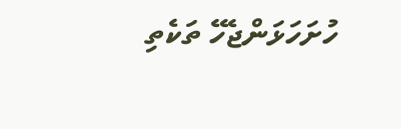ހުށަހަޅަންޖެހޭ ތަކެތި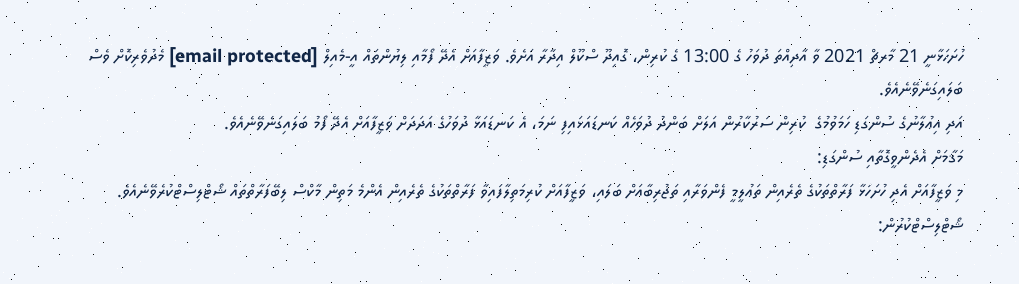ހުށަހަޅާނީ 21 މާރޗް 2021 ވާ އާދިއްތަ ދުވަހު ގެ 13:00 ގެ ކުރިން، ގޮއިދޫ ސްކޫލް އިދާރާ އަށެވެ. ވަޒީފާއަށް އެދޭ ފޯމާއި ލިޔުންތައް އީ-މެއިލް [email protected] މެދުވެރިކޮށް ވެސް ބަލައިގަނެވޭނެއެވެ.
އަދި އިޢުލާނުގެ ސުންގަޑި ހަމަވުމުގެ  ކުރިން ސަރުކާރުން އަލަށް ބަންދު ދުވަހެއް ކަނޑައަޅައިފި ނަމަ، އެ ކަނޑައަޅާ ދުވަހުގެ އަދަދަށް ވަޒީފާއަށް އެދޭ ފޯމު ބަލައިގަނެވޭނެއެވެ.
މަޤާމަށް އެދެންވީގޮތާއި ސުންގަޑި:
މި ވަޒީފާއަށް އެދި ހުށަހަޅާ ފަރާތްތަކުގެ ތެރެއިން ތަޢުލީމީ ފެންވަރާއި ތަޖުރިބާއަށް ބަލައި، ވަޒީފާއަށް ކުރިމަތިލާފައިވާ ފަރާތްތަކުގެ ތެރެއިން އެންމެ މަތިން މާކްސް ލިބޭފަރާތްތައް ޝޯޓްލިސްޓްކުރެވޭނެއެވެ.
ޝޯޓްލިސްޓްކުރުން: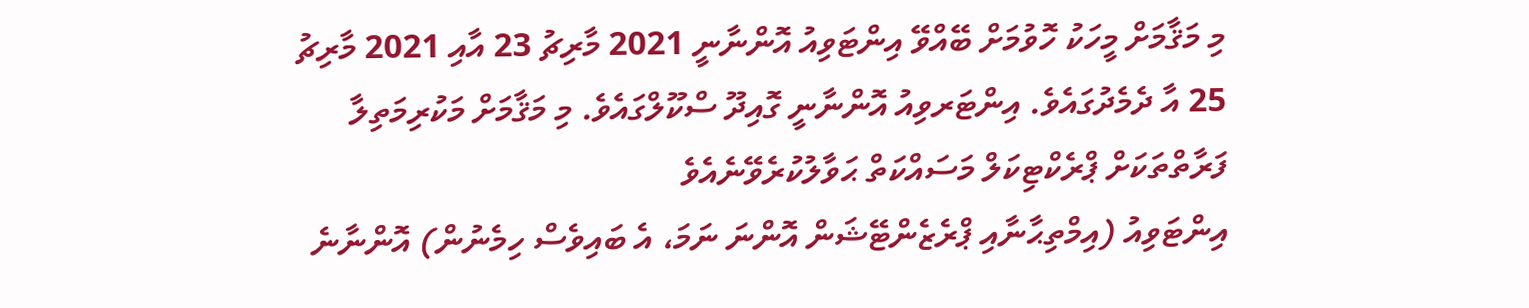މި މަޤާމަށް މީހަކު ހޮވުމަށް ބޭއްވޭ އިންޓަވިއު އޮންނާނީ 2021 މާރިޗު 23 އާއި 2021 މާރިޗު 25 އާ ދެމެދުގައެވެ. އިންޓަރވިއު އޮންނާނީ ގޮއިދޫ ސްކޫލްގައެވެ. މި މަޤާމަށް މަކުރިމަތިލާ ފަރާތްތަކަށް ޕްރެކްޓިކަލް މަސައްކަތް ޙަވާލުކުރެވޭނެއެވެ
އިންޓަވިއު (އިމްތިޙާނާއި ޕްރެޒެންޓޭޝަން އޮންނަ ނަމަ، އެ ބައިވެސް ހިމެނުން) އޮންނާނެ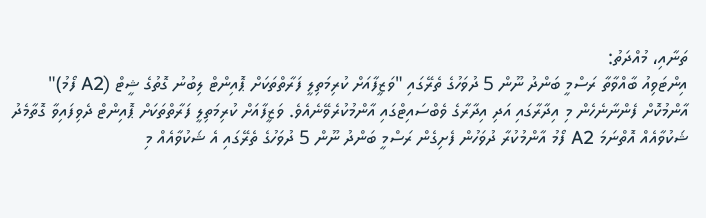ތަނާއި، މުއްދަތު:
އިންޓަވިއު ބާއްވާތާ ރަސްމީ ބަންދު ނޫން 5 ދުވަހުގެ ތެރޭގައި "ވަޒީފާއަށް ކުރިމަތިލީ ފަރާތްތަކަށް ޕޮއިންޓް ލިބުނު ގޮތުގެ ޝީޓް (A2 ފޯމު)" އާންމުކޮށް ފެންނާނެހެން މި އިދާރާގައި އަދި އިދާރާގެ ވެބްސައިޓްގައި އާންމުކުރެވޭނެއެވެ. ވަޒީފާއަށް ކުރިމަތިލީ ފަރާތްތަކަށް ޕޮއިންޓް ދެވިފައިވާ ގޮތާމެދު ޝަކުވާއެއް އޮތްނަމަ A2 ފޯމު އާންމުކުރާ ދުވަހުން ފެށިގެން ރަސްމީ ބަންދު ނޫން 5 ދުވަހުގެ ތެރޭގައި އެ ޝަކުވާއެއް މި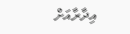އިދާރާއަށް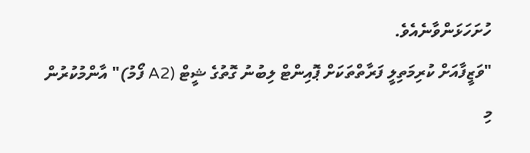ހުށަހަޅަންވާނެއެވެ.
"ވަޒީފާއަށް ކުރިމަތިލީ ފަރާތްތަކަށް ޕޮއިންޓް ލިބުނު ގޮތުގެ ޝީޓް (A2 ފޯމު)" އާންމުކުރުން
މި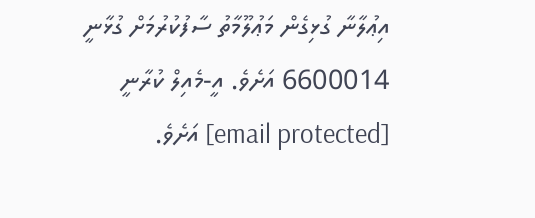އިޢުލާނާ ގުޅިގެން މަޢުލޫމާތު ސާފުކުރުމަށް ގުޅާނީ 6600014 އަށެވެ. އީ-މެއިލް ކުރާނީ [email protected] އަށެވެ.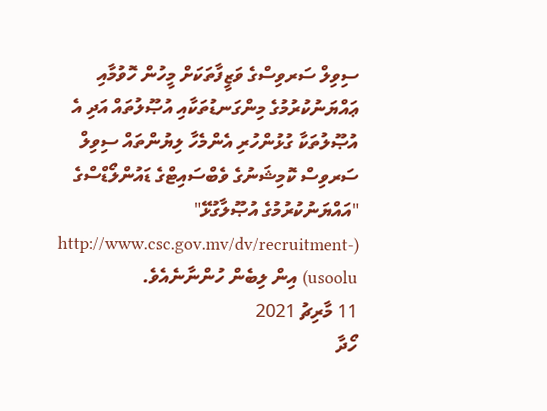ސިވިލް ސަރވިސްގެ ވަޒީފާތަކަށް މީހުން ހޮވުމާއި ޢައްޔަނުކުރުމުގެ މިންގަނޑުތަކާއި އުޞޫލުތައް އަދި އެ އުޞޫލުތަކާ ގުޅުންހުރި އެންމެހާ ލިޔުންތައް ސިވިލް ސަރވިސް ކޮމިޝަނުގެ ވެބްސައިޓްގެ ޑައުންލޯޑްސްގެ "އައްޔަނުކުރުމުގެ އުޞޫލާގުޅޭ" (http://www.csc.gov.mv/dv/recruitment-usoolu) އިން ލިބެން ހުންނާނެއެވެ.
11 މާރިޗު 2021
ހޯދާ